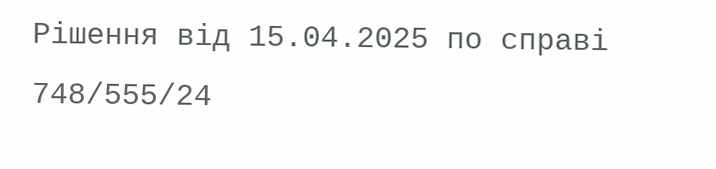Рішення від 15.04.2025 по справі 748/555/24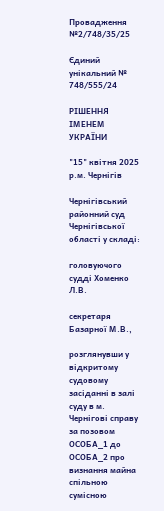Провадження №2/748/35/25

Єдиний унікальний № 748/555/24

РІШЕННЯ
ІМЕНЕМ УКРАЇНИ

"15" квітня 2025 р.м. Чернігів

Чернігівський районний суд Чернігівської області у складі:

головуючого судді Хоменко Л.В.

секретаря Базарної М.В.,

розглянувши у відкритому судовому засіданні в залі суду в м. Чернігові справу за позовом ОСОБА_1 до ОСОБА_2 про визнання майна спільною сумісною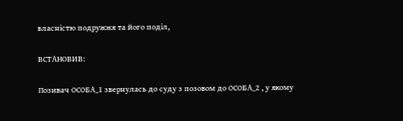власністю подружжя та його поділ,

ВСТАНОВИВ:

Позивач ОСОБА_1 звернулась до суду з позовом до ОСОБА_2 , у якому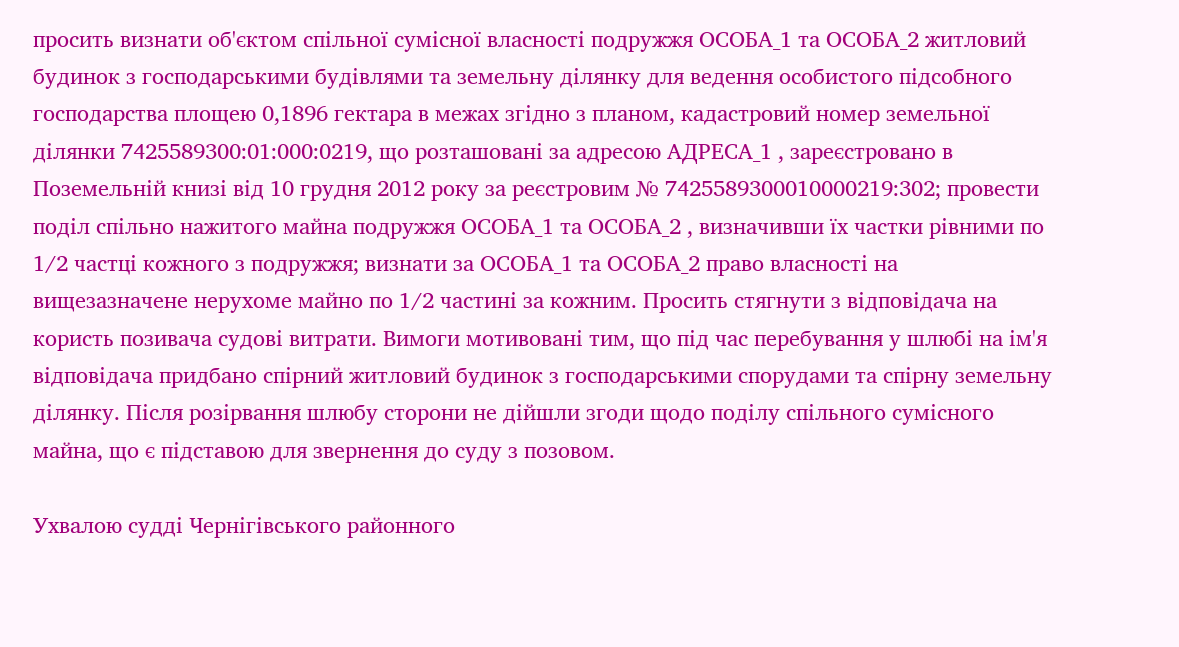просить визнати об'єктом спільної сумісної власності подружжя ОСОБА_1 та ОСОБА_2 житловий будинок з господарськими будівлями та земельну ділянку для ведення особистого підсобного господарства площею 0,1896 гектара в межах згідно з планом, кадастровий номер земельної ділянки 7425589300:01:000:0219, що розташовані за адресою АДРЕСА_1 , зареєстровано в Поземельній книзі від 10 грудня 2012 року за реєстровим № 7425589300010000219:302; провести поділ спільно нажитого майна подружжя ОСОБА_1 та ОСОБА_2 , визначивши їх частки рівними по 1/2 частці кожного з подружжя; визнати за ОСОБА_1 та ОСОБА_2 право власності на вищезазначене нерухоме майно по 1/2 частині за кожним. Просить стягнути з відповідача на користь позивача судові витрати. Вимоги мотивовані тим, що під час перебування у шлюбі на ім'я відповідача придбано спірний житловий будинок з господарськими спорудами та спірну земельну ділянку. Після розірвання шлюбу сторони не дійшли згоди щодо поділу спільного сумісного майна, що є підставою для звернення до суду з позовом.

Ухвалою судді Чернігівського районного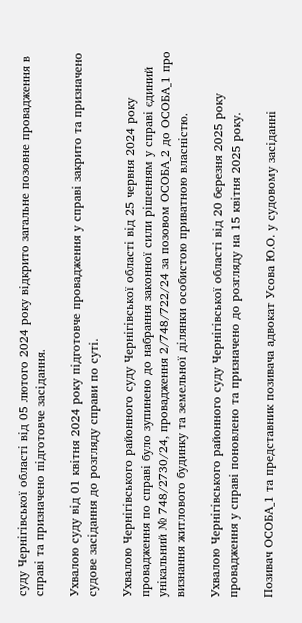суду Чернігівської області від 05 лютого 2024 року відкрито загальне позовне провадження в справі та призначено підготовче засідання.

Ухвалою суду від 01 квітня 2024 року підготовче провадження у справі закрито та призначено судове засідання до розгляду справи по суті.

Ухвалою Чернігівського районного суду Чернігівської області від 25 червня 2024 року провадження по справі було зупинено до набрання законної сили рішенням у справі єдиний унікальний № 748/2730/24, провадження 2/748/722/24 за позовом ОСОБА_2 до ОСОБА_1 про визнання житлового будинку та земельної ділянки особистою приватною власністю.

Ухвалою Чернігівського районного суду Чернігівської області від 20 березня 2025 року провадження у справі поновлено та призначено до розгляду на 15 квітня 2025 року.

Позивач ОСОБА_1 та представник позивача адвокат Усова Ю.О. у судовому засіданні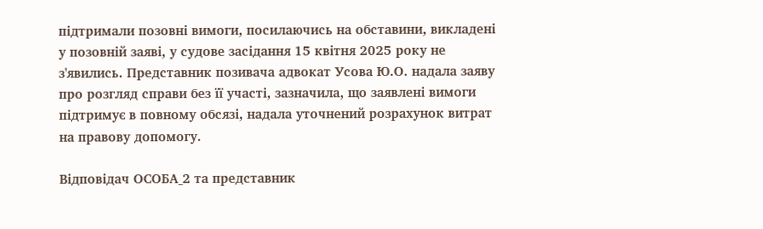підтримали позовні вимоги, посилаючись на обставини, викладені у позовній заяві, у судове засідання 15 квітня 2025 року не з'явились. Представник позивача адвокат Усова Ю.О. надала заяву про розгляд справи без її участі, зазначила, що заявлені вимоги підтримує в повному обсязі, надала уточнений розрахунок витрат на правову допомогу.

Відповідач ОСОБА_2 та представник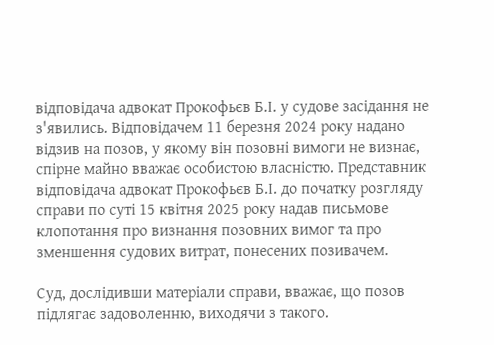відповідача адвокат Прокофьєв Б.І. у судове засідання не з'явились. Відповідачем 11 березня 2024 року надано відзив на позов, у якому він позовні вимоги не визнає, спірне майно вважає особистою власністю. Представник відповідача адвокат Прокофьєв Б.І. до початку розгляду справи по суті 15 квітня 2025 року надав письмове клопотання про визнання позовних вимог та про зменшення судових витрат, понесених позивачем.

Суд, дослідивши матеріали справи, вважає, що позов підлягає задоволенню, виходячи з такого.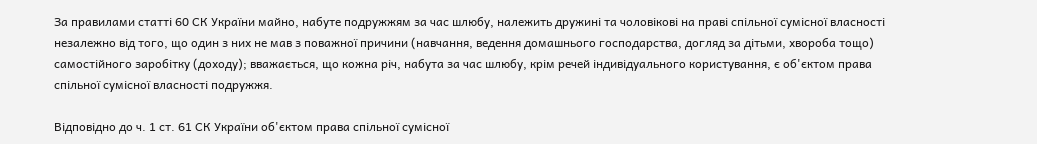За правилами статті 60 СК України майно, набуте подружжям за час шлюбу, належить дружині та чоловікові на праві спільної сумісної власності незалежно від того, що один з них не мав з поважної причини (навчання, ведення домашнього господарства, догляд за дітьми, хвороба тощо) самостійного заробітку (доходу); вважається, що кожна річ, набута за час шлюбу, крім речей індивідуального користування, є об'єктом права спільної сумісної власності подружжя.

Відповідно до ч. 1 ст. 61 СК України об'єктом права спільної сумісної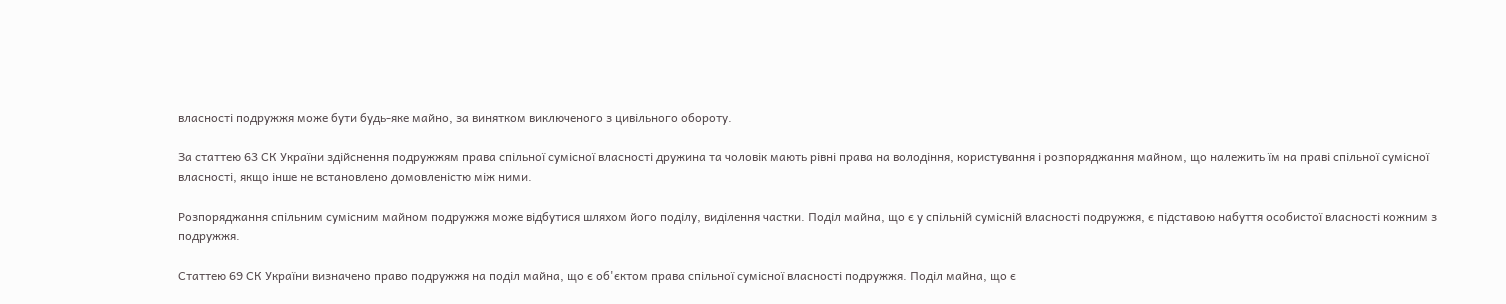власності подружжя може бути будь-яке майно, за винятком виключеного з цивільного обороту.

За статтею 63 СК України здійснення подружжям права спільної сумісної власності дружина та чоловік мають рівні права на володіння, користування і розпоряджання майном, що належить їм на праві спільної сумісної власності, якщо інше не встановлено домовленістю між ними.

Розпоряджання спільним сумісним майном подружжя може відбутися шляхом його поділу, виділення частки. Поділ майна, що є у спільній сумісній власності подружжя, є підставою набуття особистої власності кожним з подружжя.

Статтею 69 СК України визначено право подружжя на поділ майна, що є об'єктом права спільної сумісної власності подружжя. Поділ майна, що є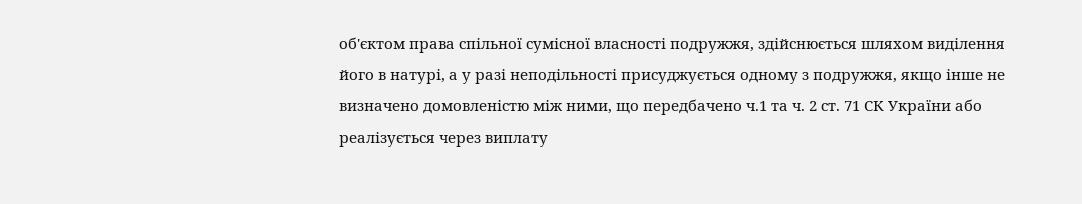об'єктом права спільної сумісної власності подружжя, здійснюється шляхом виділення його в натурі, а у разі неподільності присуджується одному з подружжя, якщо інше не визначено домовленістю між ними, що передбачено ч.1 та ч. 2 ст. 71 СК України або реалізується через виплату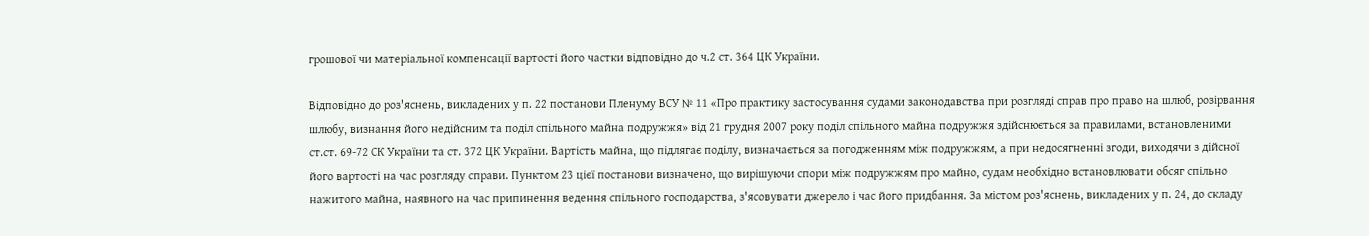грошової чи матеріальної компенсації вартості його частки відповідно до ч.2 ст. 364 ЦК України.

Відповідно до роз'яснень, викладених у п. 22 постанови Пленуму ВСУ № 11 «Про практику застосування судами законодавства при розгляді справ про право на шлюб, розірвання шлюбу, визнання його недійсним та поділ спільного майна подружжя» від 21 грудня 2007 року поділ спільного майна подружжя здійснюється за правилами, встановленими ст.ст. 69-72 СК України та ст. 372 ЦК України. Вартість майна, що підлягає поділу, визначається за погодженням між подружжям, а при недосягненні згоди, виходячи з дійсної його вартості на час розгляду справи. Пунктом 23 цієї постанови визначено, що вирішуючи спори між подружжям про майно, судам необхідно встановлювати обсяг спільно нажитого майна, наявного на час припинення ведення спільного господарства, з'ясовувати джерело і час його придбання. За містом роз'яснень, викладених у п. 24, до складу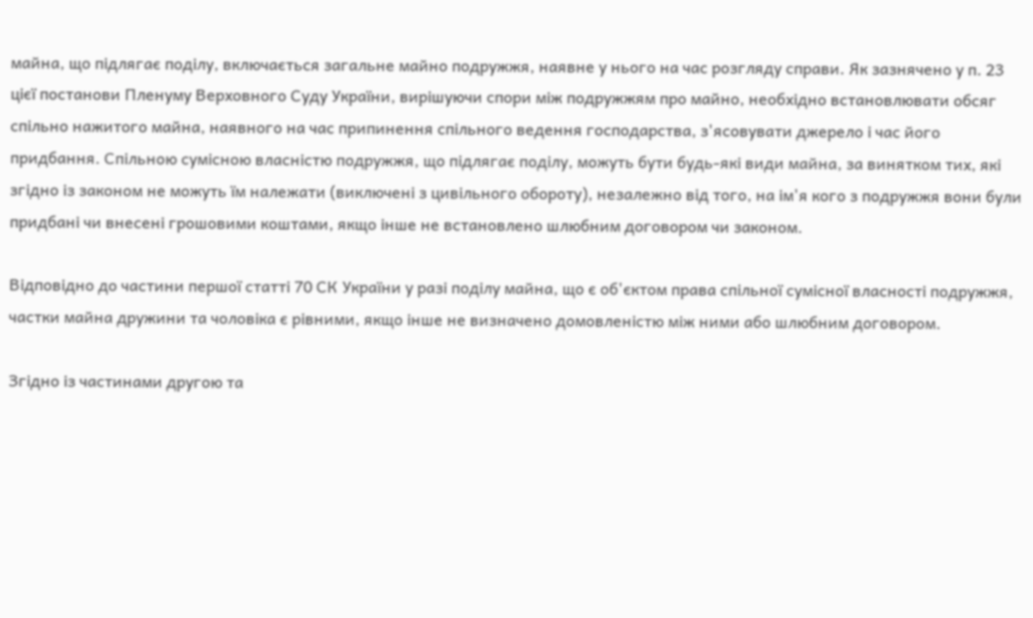майна, що підлягає поділу, включається загальне майно подружжя, наявне у нього на час розгляду справи. Як зазнячено у п. 23 цієї постанови Пленуму Верховного Суду України, вирішуючи спори між подружжям про майно, необхідно встановлювати обсяг спільно нажитого майна, наявного на час припинення спільного ведення господарства, з'ясовувати джерело і час його придбання. Спільною сумісною власністю подружжя, що підлягає поділу, можуть бути будь-які види майна, за винятком тих, які згідно із законом не можуть їм належати (виключені з цивільного обороту), незалежно від того, на ім'я кого з подружжя вони були придбані чи внесені грошовими коштами, якщо інше не встановлено шлюбним договором чи законом.

Відповідно до частини першої статті 70 СК України у разі поділу майна, що є об'єктом права спільної сумісної власності подружжя, частки майна дружини та чоловіка є рівними, якщо інше не визначено домовленістю між ними або шлюбним договором.

Згідно із частинами другою та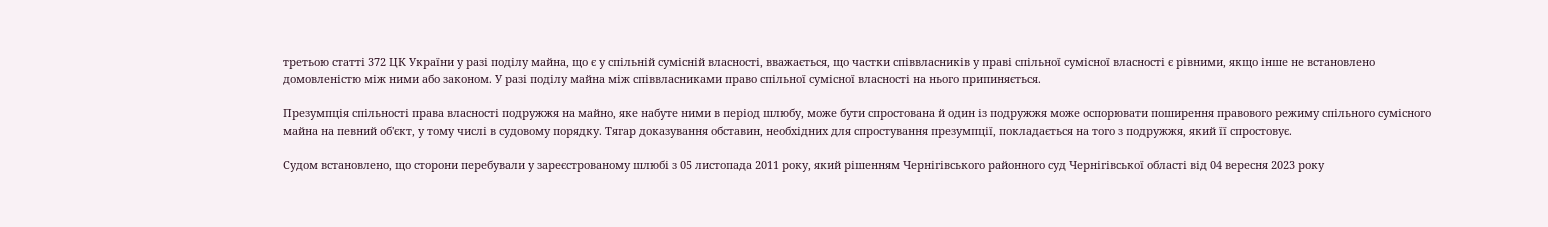третьою статті 372 ЦК України у разі поділу майна, що є у спільній сумісній власності, вважається, що частки співвласників у праві спільної сумісної власності є рівними, якщо інше не встановлено домовленістю між ними або законом. У разі поділу майна між співвласниками право спільної сумісної власності на нього припиняється.

Презумпція спільності права власності подружжя на майно, яке набуте ними в період шлюбу, може бути спростована й один із подружжя може оспорювати поширення правового режиму спільного сумісного майна на певний об'єкт, у тому числі в судовому порядку. Тягар доказування обставин, необхідних для спростування презумпції, покладається на того з подружжя, який її спростовує.

Судом встановлено, що сторони перебували у зареєстрованому шлюбі з 05 листопада 2011 року, який рішенням Чернігівського районного суд Чернігівської області від 04 вересня 2023 року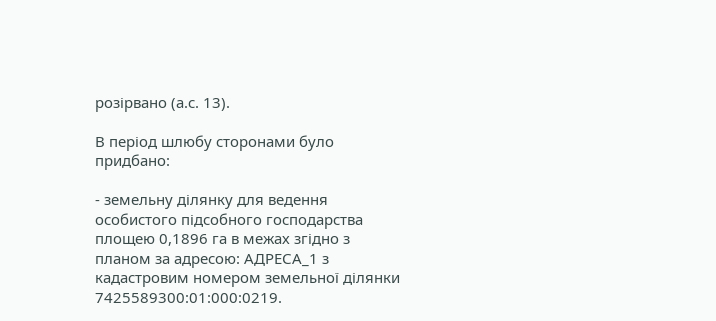розірвано (а.с. 13).

В період шлюбу сторонами було придбано:

- земельну ділянку для ведення особистого підсобного господарства площею 0,1896 га в межах згідно з планом за адресою: АДРЕСА_1 з кадастровим номером земельної ділянки 7425589300:01:000:0219.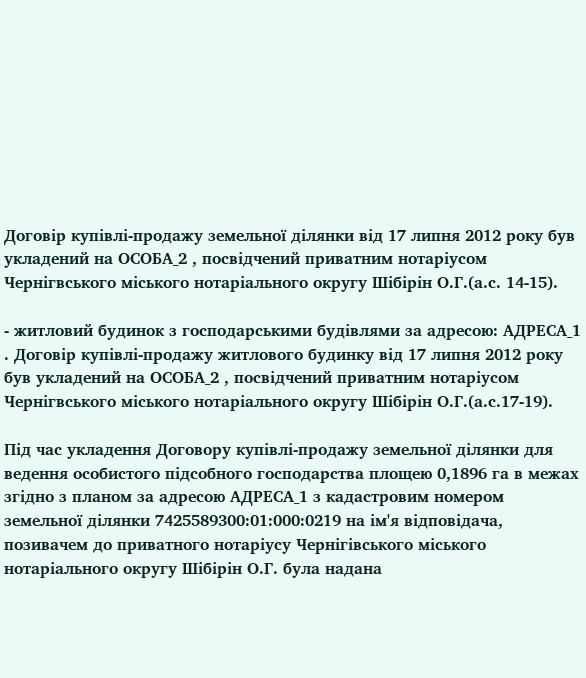Договір купівлі-продажу земельної ділянки від 17 липня 2012 року був укладений на ОСОБА_2 , посвідчений приватним нотаріусом Чернігвського міського нотаріального округу Шібірін О.Г.(а.с. 14-15).

- житловий будинок з господарськими будівлями за адресою: АДРЕСА_1 . Договір купівлі-продажу житлового будинку від 17 липня 2012 року був укладений на ОСОБА_2 , посвідчений приватним нотаріусом Чернігвського міського нотаріального округу Шібірін О.Г.(а.с.17-19).

Під час укладення Договору купівлі-продажу земельної ділянки для ведення особистого підсобного господарства площею 0,1896 га в межах згідно з планом за адресою АДРЕСА_1 з кадастровим номером земельної ділянки 7425589300:01:000:0219 на ім'я відповідача, позивачем до приватного нотаріусу Чернігівського міського нотаріального округу Шібірін О.Г. була надана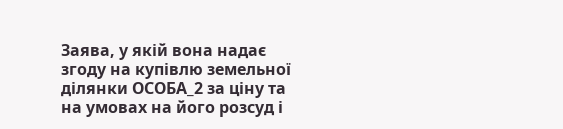Заява, у якій вона надає згоду на купівлю земельної ділянки ОСОБА_2 за ціну та на умовах на його розсуд і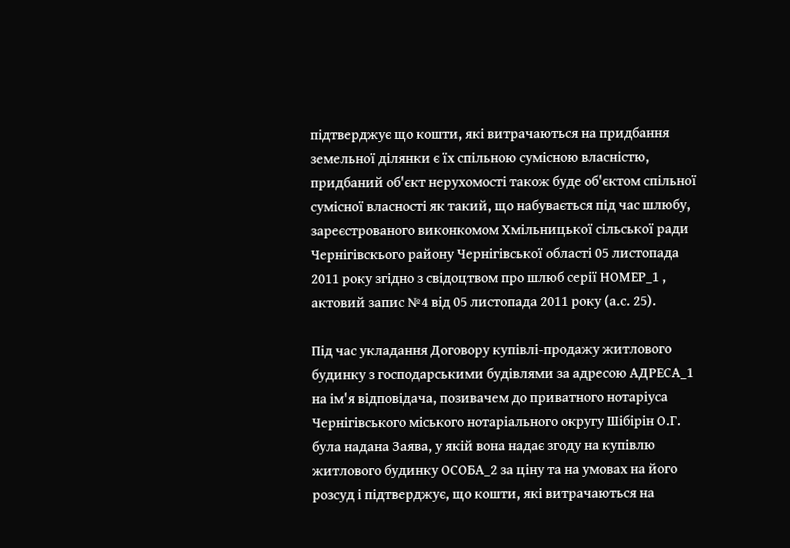підтверджує що кошти, які витрачаються на придбання земельної ділянки є їх спільною сумісною власністю, придбаний об'єкт нерухомості також буде об'єктом спільної сумісної власності як такий, що набувається під час шлюбу, зареєстрованого виконкомом Хмільницької сільської ради Чернігівскього району Чернігівської області 05 листопада 2011 року згідно з свідоцтвом про шлюб серії НОМЕР_1 , актовий запис №4 від 05 листопада 2011 року (а.с. 25).

Під час укладання Договору купівлі-продажу житлового будинку з господарськими будівлями за адресою АДРЕСА_1 на ім'я відповідача, позивачем до приватного нотаріуса Чернігівського міського нотаріального округу Шібірін О.Г. була надана Заява, у якій вона надає згоду на купівлю житлового будинку ОСОБА_2 за ціну та на умовах на його розсуд і підтверджує, що кошти, які витрачаються на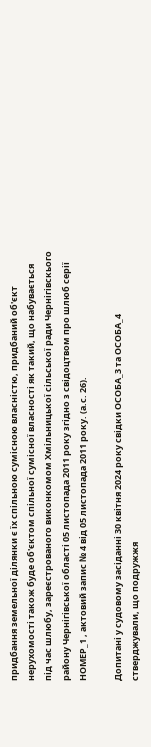придбання земельної ділянки є їх спільною сумісною власністю, придбаний об'єкт нерухомості також буде об'єктом спільної сумісної власності як такий, що набувається під час шлюбу, зареєстрованого виконкомом Хмільницької сільської ради Чернігівскього району Чернігівської області 05 листопада 2011 року згідно з свідоцтвом про шлюб серії НОМЕР_1 , актовий запис № 4 від 05 листопада 2011 року. (а.с. 26).

Допитані у судовому засіданні 30 квітня 2024 року свідки ОСОБА_3 та ОСОБА_4 стверджували, що подружжя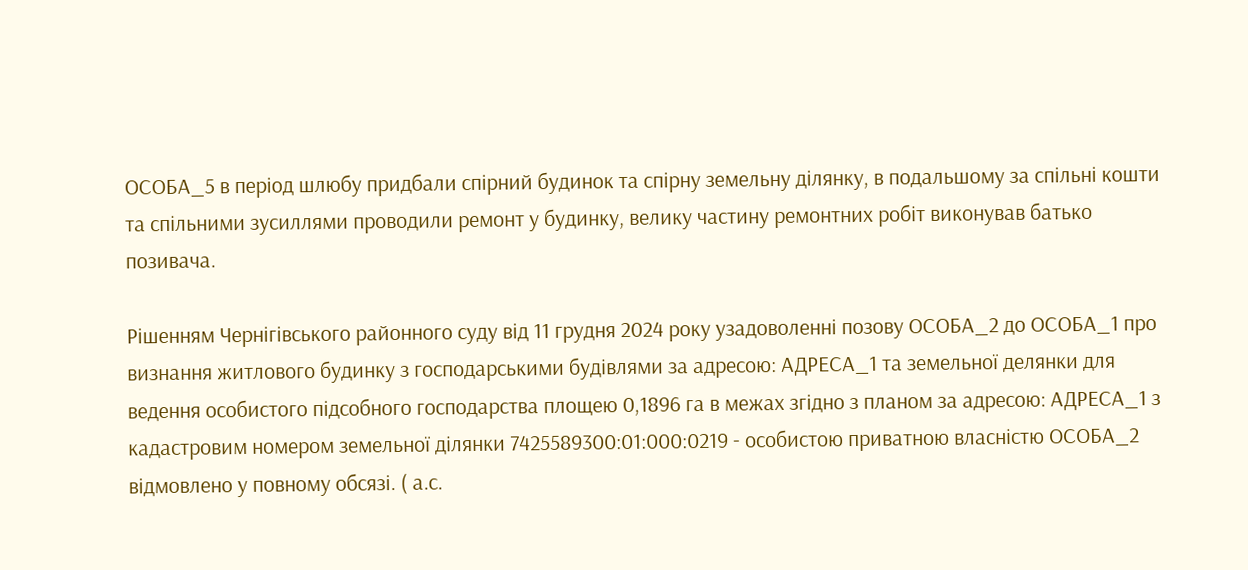ОСОБА_5 в період шлюбу придбали спірний будинок та спірну земельну ділянку, в подальшому за спільні кошти та спільними зусиллями проводили ремонт у будинку, велику частину ремонтних робіт виконував батько позивача.

Рішенням Чернігівського районного суду від 11 грудня 2024 року узадоволенні позову ОСОБА_2 до ОСОБА_1 про визнання житлового будинку з господарськими будівлями за адресою: АДРЕСА_1 та земельної делянки для ведення особистого підсобного господарства площею 0,1896 га в межах згідно з планом за адресою: АДРЕСА_1 з кадастровим номером земельної ділянки 7425589300:01:000:0219 - особистою приватною власністю ОСОБА_2 відмовлено у повному обсязі. ( а.с.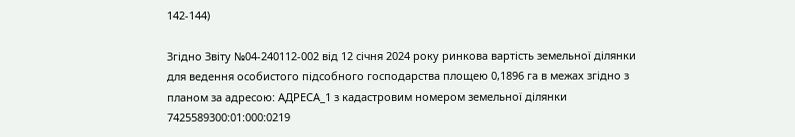142-144)

Згідно Звіту №04-240112-002 від 12 січня 2024 року ринкова вартість земельної ділянки для ведення особистого підсобного господарства площею 0,1896 га в межах згідно з планом за адресою: АДРЕСА_1 з кадастровим номером земельної ділянки 7425589300:01:000:0219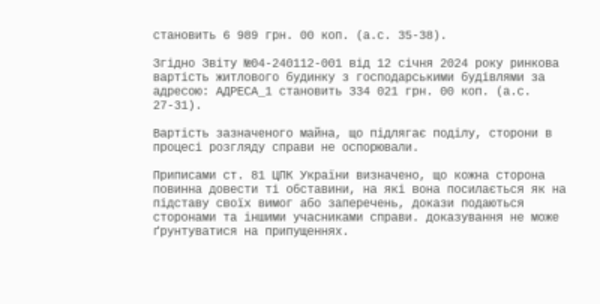становить 6 989 грн. 00 коп. (а.с. 35-38).

Згідно Звіту №04-240112-001 від 12 січня 2024 року ринкова вартість житлового будинку з господарськими будівлями за адресою: АДРЕСА_1 становить 334 021 грн. 00 коп. (а.с. 27-31).

Вартість зазначеного майна, що підлягає поділу, сторони в процесі розгляду справи не оспорювали.

Приписами ст. 81 ЦПК України визначено, що кожна сторона повинна довести ті обставини, на які вона посилається як на підставу своїх вимог або заперечень, докази подаються сторонами та іншими учасниками справи. доказування не може ґрунтуватися на припущеннях.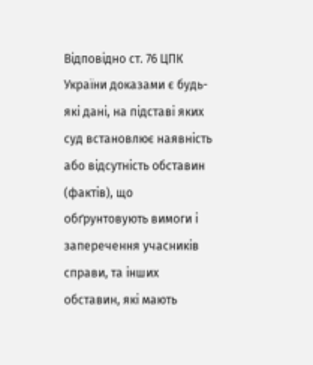Відповідно ст. 76 ЦПК України доказами є будь-які дані, на підставі яких суд встановлює наявність або відсутність обставин (фактів), що обґрунтовують вимоги і заперечення учасників справи, та інших обставин, які мають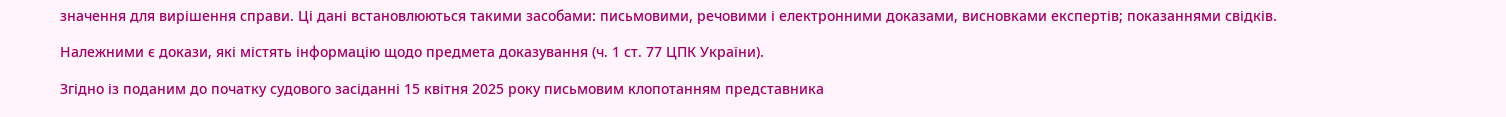значення для вирішення справи. Ці дані встановлюються такими засобами: письмовими, речовими і електронними доказами, висновками експертів; показаннями свідків.

Належними є докази, які містять інформацію щодо предмета доказування (ч. 1 ст. 77 ЦПК України).

Згідно із поданим до початку судового засіданні 15 квітня 2025 року письмовим клопотанням представника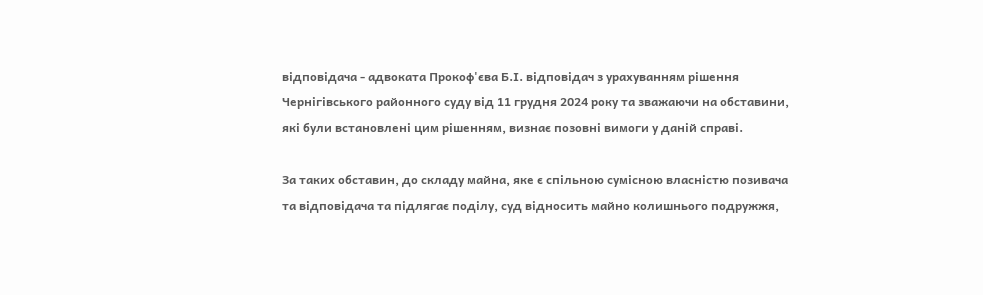відповідача - адвоката Прокоф'єва Б.І. відповідач з урахуванням рішення Чернігівського районного суду від 11 грудня 2024 року та зважаючи на обставини, які були встановлені цим рішенням, визнає позовні вимоги у даній справі.

За таких обставин, до складу майна, яке є спільною сумісною власністю позивача та відповідача та підлягає поділу, суд відносить майно колишнього подружжя,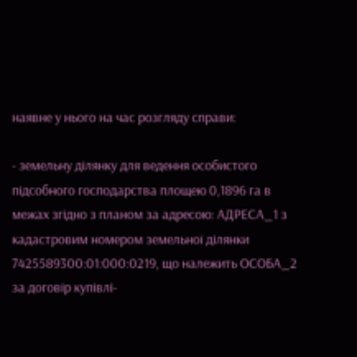наявне у нього на час розгляду справи:

- земельну ділянку для ведення особистого підсобного господарства площею 0,1896 га в межах згідно з планом за адресою: АДРЕСА_1 з кадастровим номером земельної ділянки 7425589300:01:000:0219, що належить ОСОБА_2 за договір купівлі-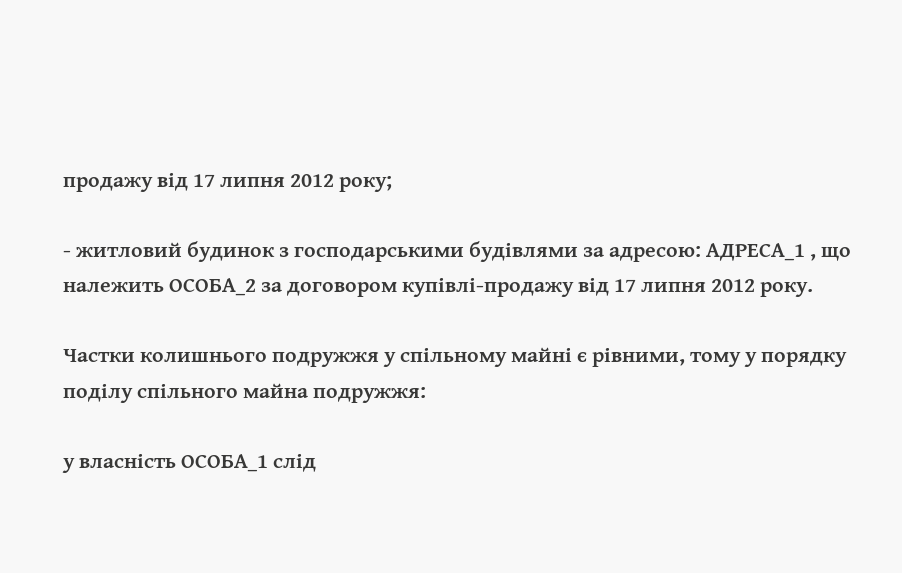продажу від 17 липня 2012 року;

- житловий будинок з господарськими будівлями за адресою: АДРЕСА_1 , що належить ОСОБА_2 за договором купівлі-продажу від 17 липня 2012 року.

Частки колишнього подружжя у спільному майні є рівними, тому у порядку поділу спільного майна подружжя:

у власність ОСОБА_1 слід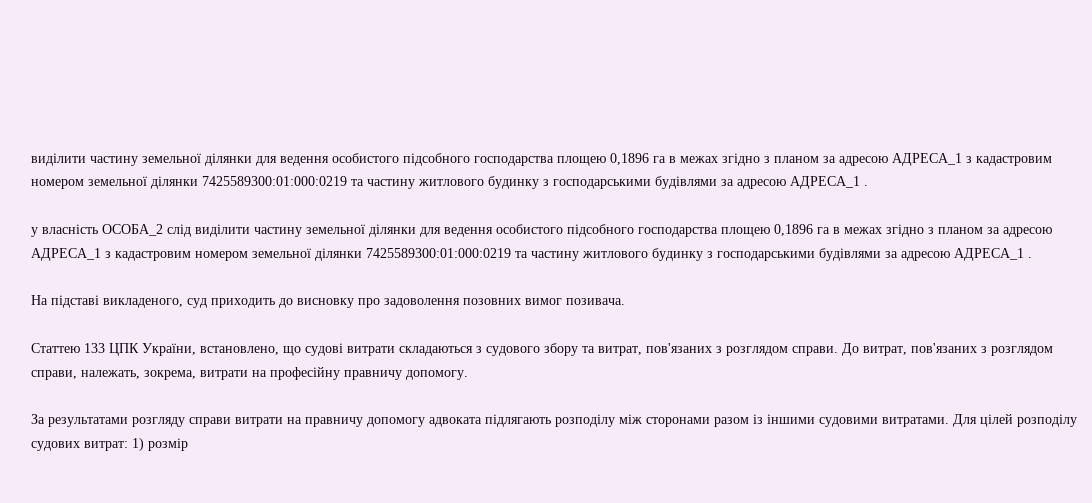виділити частину земельної ділянки для ведення особистого підсобного господарства площею 0,1896 га в межах згідно з планом за адресою АДРЕСА_1 з кадастровим номером земельної ділянки 7425589300:01:000:0219 та частину житлового будинку з господарськими будівлями за адресою АДРЕСА_1 .

у власність ОСОБА_2 слід виділити частину земельної ділянки для ведення особистого підсобного господарства площею 0,1896 га в межах згідно з планом за адресою АДРЕСА_1 з кадастровим номером земельної ділянки 7425589300:01:000:0219 та частину житлового будинку з господарськими будівлями за адресою АДРЕСА_1 .

На підставі викладеного, суд приходить до висновку про задоволення позовних вимог позивача.

Статтею 133 ЦПК України, встановлено, що судові витрати складаються з судового збору та витрат, пов'язаних з розглядом справи. До витрат, пов'язаних з розглядом справи, належать, зокрема, витрати на професійну правничу допомогу.

За результатами розгляду справи витрати на правничу допомогу адвоката підлягають розподілу між сторонами разом із іншими судовими витратами. Для цілей розподілу судових витрат: 1) розмір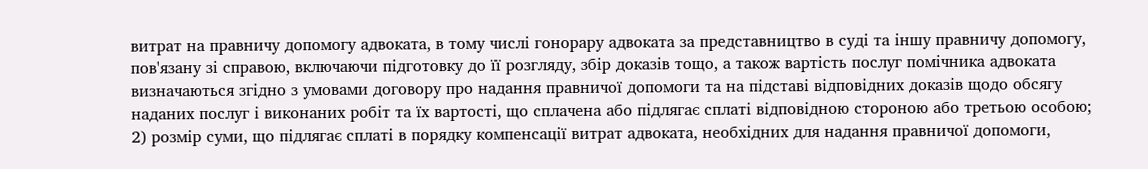витрат на правничу допомогу адвоката, в тому числі гонорару адвоката за представництво в суді та іншу правничу допомогу, пов'язану зі справою, включаючи підготовку до її розгляду, збір доказів тощо, а також вартість послуг помічника адвоката визначаються згідно з умовами договору про надання правничої допомоги та на підставі відповідних доказів щодо обсягу наданих послуг і виконаних робіт та їх вартості, що сплачена або підлягає сплаті відповідною стороною або третьою особою; 2) розмір суми, що підлягає сплаті в порядку компенсації витрат адвоката, необхідних для надання правничої допомоги,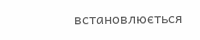встановлюється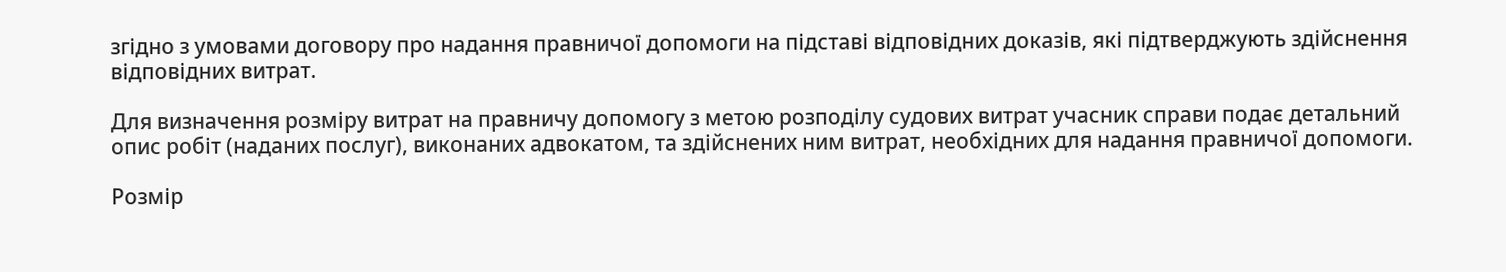згідно з умовами договору про надання правничої допомоги на підставі відповідних доказів, які підтверджують здійснення відповідних витрат.

Для визначення розміру витрат на правничу допомогу з метою розподілу судових витрат учасник справи подає детальний опис робіт (наданих послуг), виконаних адвокатом, та здійснених ним витрат, необхідних для надання правничої допомоги.

Розмір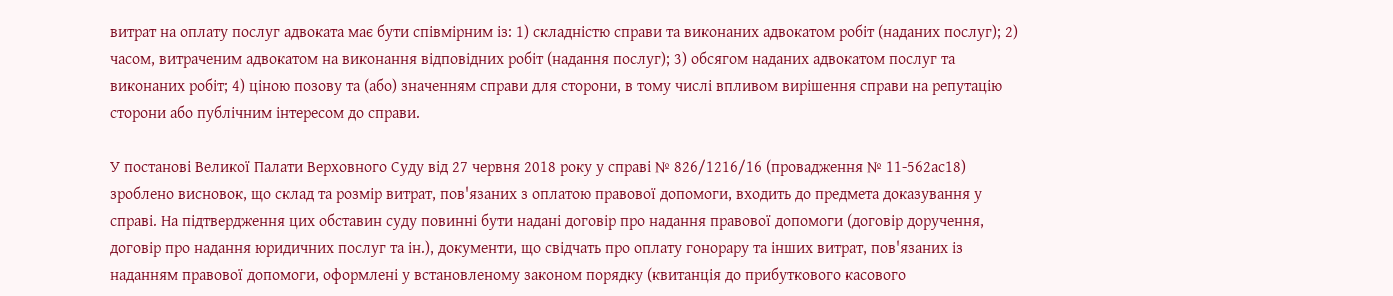витрат на оплату послуг адвоката має бути співмірним із: 1) складністю справи та виконаних адвокатом робіт (наданих послуг); 2) часом, витраченим адвокатом на виконання відповідних робіт (надання послуг); 3) обсягом наданих адвокатом послуг та виконаних робіт; 4) ціною позову та (або) значенням справи для сторони, в тому числі впливом вирішення справи на репутацію сторони або публічним інтересом до справи.

У постанові Великої Палати Верховного Суду від 27 червня 2018 року у справі № 826/1216/16 (провадження № 11-562ас18) зроблено висновок, що склад та розмір витрат, пов'язаних з оплатою правової допомоги, входить до предмета доказування у справі. На підтвердження цих обставин суду повинні бути надані договір про надання правової допомоги (договір доручення, договір про надання юридичних послуг та ін.), документи, що свідчать про оплату гонорару та інших витрат, пов'язаних із наданням правової допомоги, оформлені у встановленому законом порядку (квитанція до прибуткового касового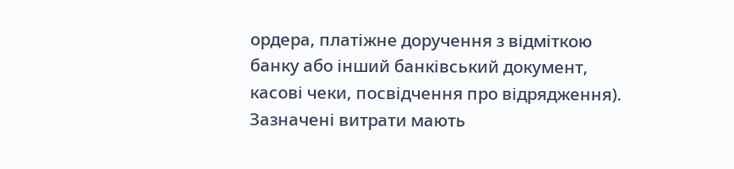ордера, платіжне доручення з відміткою банку або інший банківський документ, касові чеки, посвідчення про відрядження). Зазначені витрати мають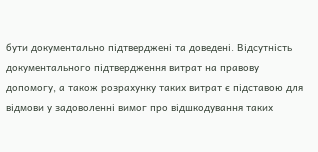бути документально підтверджені та доведені. Відсутність документального підтвердження витрат на правову допомогу, а також розрахунку таких витрат є підставою для відмови у задоволенні вимог про відшкодування таких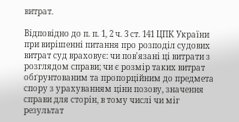витрат.

Відповідно до п. п. 1, 2 ч. 3 ст. 141 ЦПК України при вирішенні питання про розподіл судових витрат суд враховує: чи пов'язані ці витрати з розглядом справи; чи є розмір таких витрат обґрунтованим та пропорційним до предмета спору з урахуванням ціни позову, значення справи для сторін, в тому числі чи міг результат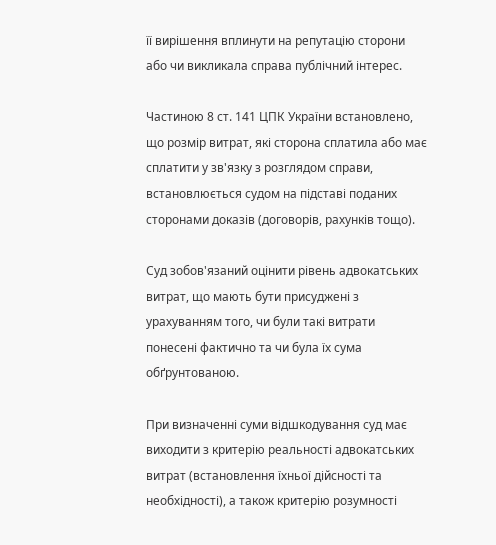її вирішення вплинути на репутацію сторони або чи викликала справа публічний інтерес.

Частиною 8 ст. 141 ЦПК України встановлено, що розмір витрат, які сторона сплатила або має сплатити у зв'язку з розглядом справи, встановлюється судом на підставі поданих сторонами доказів (договорів, рахунків тощо).

Суд зобов'язаний оцінити рівень адвокатських витрат, що мають бути присуджені з урахуванням того, чи були такі витрати понесені фактично та чи була їх сума обґрунтованою.

При визначенні суми відшкодування суд має виходити з критерію реальності адвокатських витрат (встановлення їхньої дійсності та необхідності), а також критерію розумності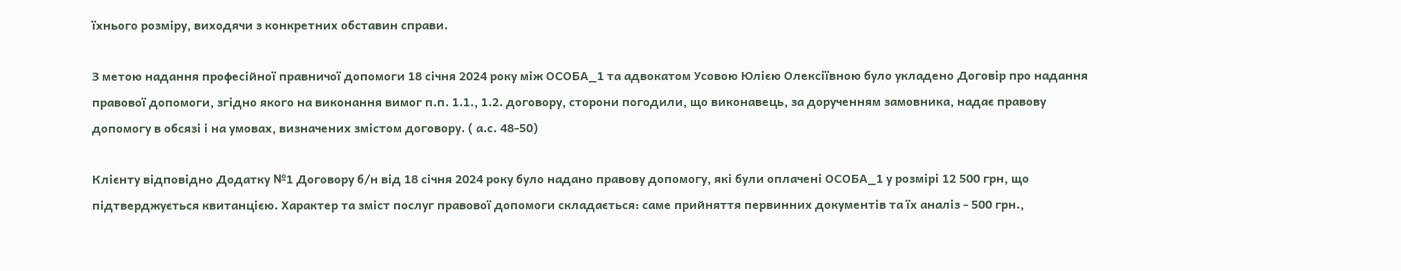їхнього розміру, виходячи з конкретних обставин справи.

З метою надання професійної правничої допомоги 18 січня 2024 року між ОСОБА_1 та адвокатом Усовою Юлією Олексіївною було укладено Договір про надання правової допомоги, згідно якого на виконання вимог п.п. 1.1., 1.2. договору, сторони погодили, що виконавець, за дорученням замовника, надає правову допомогу в обсязі і на умовах, визначених змістом договору. ( а.с. 48-50)

Клієнту відповідно Додатку №1 Договору б/н від 18 січня 2024 року було надано правову допомогу, які були оплачені ОСОБА_1 у розмірі 12 500 грн, що підтверджується квитанцією. Характер та зміст послуг правової допомоги складається: саме прийняття первинних документів та їх аналіз - 500 грн.,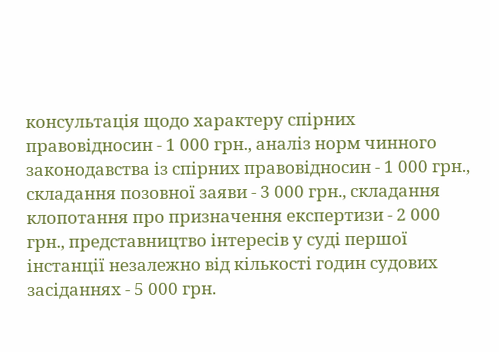консультація щодо характеру спірних правовідносин - 1 000 грн., аналіз норм чинного законодавства із спірних правовідносин - 1 000 грн., складання позовної заяви - 3 000 грн., складання клопотання про призначення експертизи - 2 000 грн., представництво інтересів у суді першої інстанції незалежно від кількості годин судових засіданнях - 5 000 грн.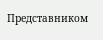Представником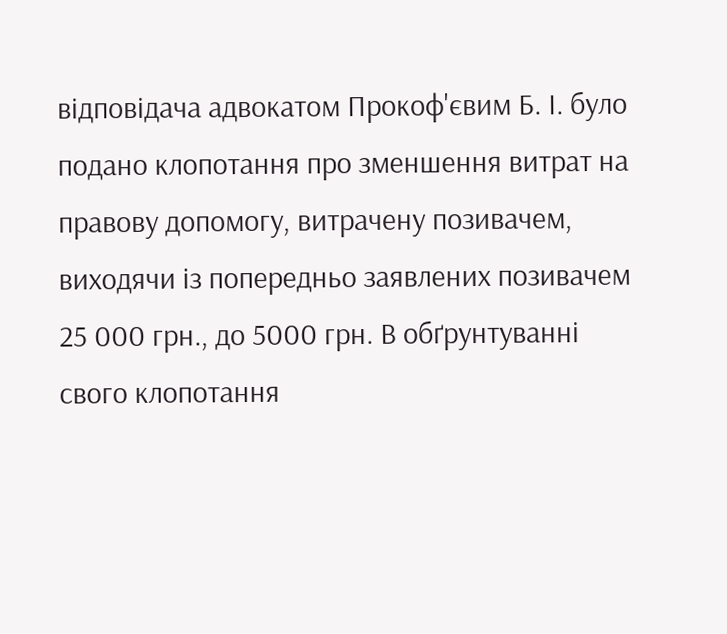відповідача адвокатом Прокоф'євим Б. І. було подано клопотання про зменшення витрат на правову допомогу, витрачену позивачем, виходячи із попередньо заявлених позивачем 25 000 грн., до 5000 грн. В обґрунтуванні свого клопотання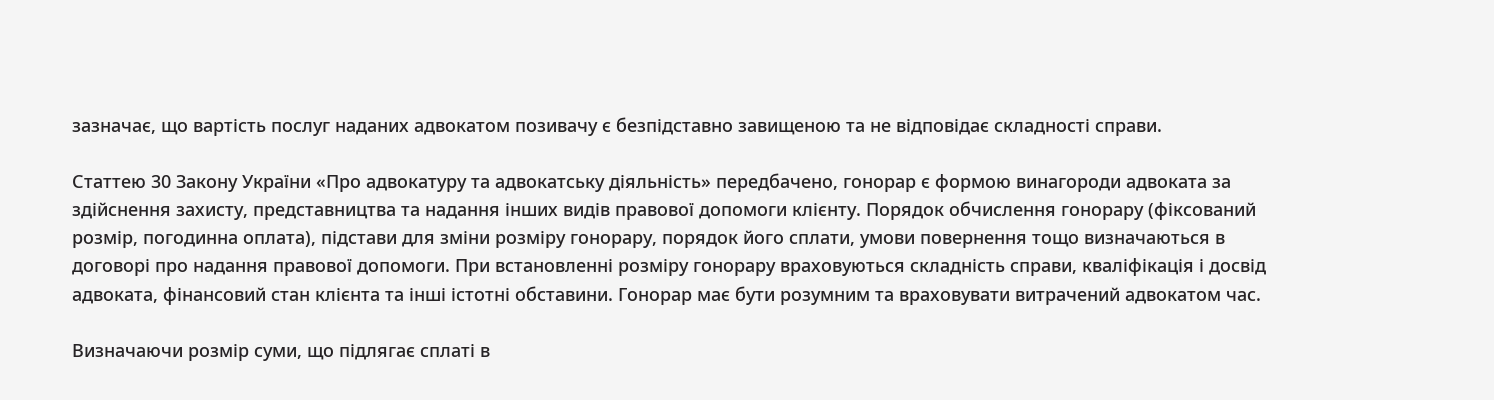зазначає, що вартість послуг наданих адвокатом позивачу є безпідставно завищеною та не відповідає складності справи.

Статтею 30 Закону України «Про адвокатуру та адвокатську діяльність» передбачено, гонорар є формою винагороди адвоката за здійснення захисту, представництва та надання інших видів правової допомоги клієнту. Порядок обчислення гонорару (фіксований розмір, погодинна оплата), підстави для зміни розміру гонорару, порядок його сплати, умови повернення тощо визначаються в договорі про надання правової допомоги. При встановленні розміру гонорару враховуються складність справи, кваліфікація і досвід адвоката, фінансовий стан клієнта та інші істотні обставини. Гонорар має бути розумним та враховувати витрачений адвокатом час.

Визначаючи розмір суми, що підлягає сплаті в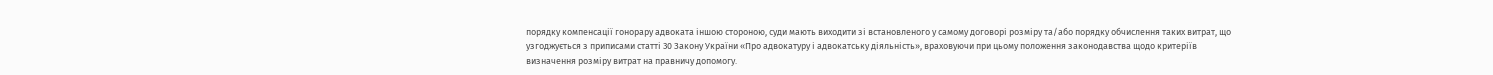порядку компенсації гонорару адвоката іншою стороною, суди мають виходити зі встановленого у самому договорі розміру та/або порядку обчислення таких витрат, що узгоджується з приписами статті 30 Закону України «Про адвокатуру і адвокатську діяльність», враховуючи при цьому положення законодавства щодо критеріїв визначення розміру витрат на правничу допомогу.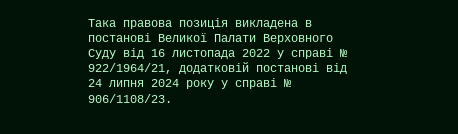Така правова позиція викладена в постанові Великої Палати Верховного Суду від 16 листопада 2022 у справі № 922/1964/21, додатковій постанові від 24 липня 2024 року у справі № 906/1108/23.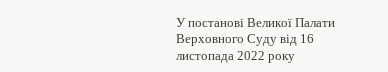У постанові Великої Палати Верховного Суду від 16 листопада 2022 року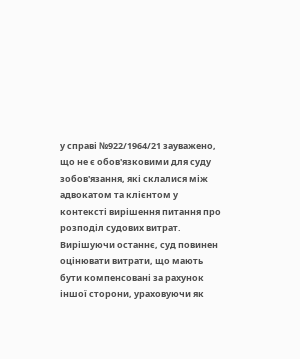у справі №922/1964/21 зауважено, що не є обов'язковими для суду зобов'язання, які склалися між адвокатом та клієнтом у контексті вирішення питання про розподіл судових витрат. Вирішуючи останнє, суд повинен оцінювати витрати, що мають бути компенсовані за рахунок іншої сторони, ураховуючи як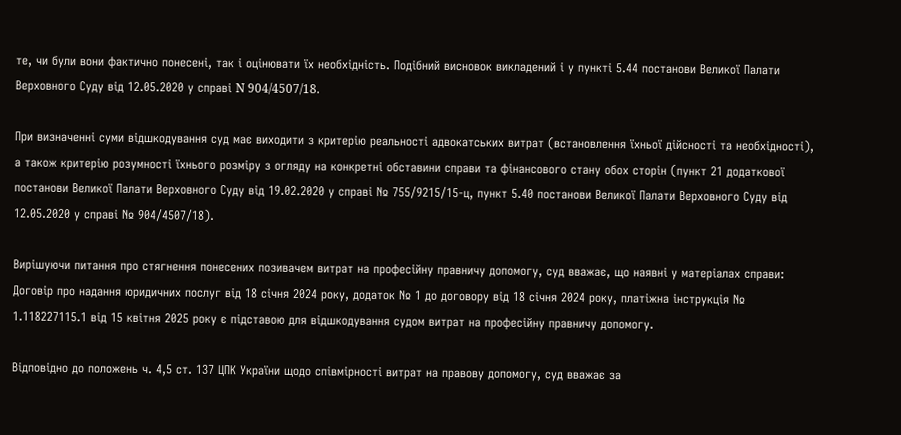те, чи були вони фактично понесені, так і оцінювати їх необхідність. Подібний висновок викладений і у пункті 5.44 постанови Великої Палати Верховного Суду від 12.05.2020 у справі N 904/4507/18.

При визначенні суми відшкодування суд має виходити з критерію реальності адвокатських витрат (встановлення їхньої дійсності та необхідності), а також критерію розумності їхнього розміру з огляду на конкретні обставини справи та фінансового стану обох сторін (пункт 21 додаткової постанови Великої Палати Верховного Суду від 19.02.2020 у справі № 755/9215/15-ц, пункт 5.40 постанови Великої Палати Верховного Суду від 12.05.2020 у справі № 904/4507/18).

Вирішуючи питання про стягнення понесених позивачем витрат на професійну правничу допомогу, суд вважає, що наявні у матеріалах справи: Договір про надання юридичних послуг від 18 січня 2024 року, додаток № 1 до договору від 18 січня 2024 року, платіжна інструкція № 1.118227115.1 від 15 квітня 2025 року є підставою для відшкодування судом витрат на професійну правничу допомогу.

Відповідно до положень ч. 4,5 ст. 137 ЦПК України щодо співмірності витрат на правову допомогу, суд вважає за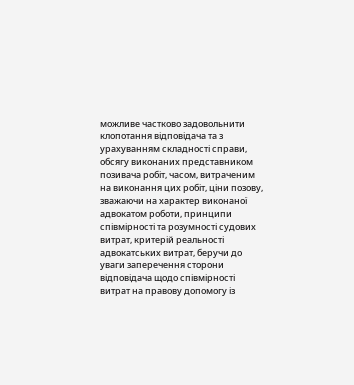можливе частково задовольнити клопотання відповідача та з урахуванням складності справи, обсягу виконаних представником позивача робіт, часом, витраченим на виконання цих робіт, ціни позову, зважаючи на характер виконаної адвокатом роботи, принципи співмірності та розумності судових витрат, критерій реальності адвокатських витрат, беручи до уваги заперечення сторони відповідача щодо співмірності витрат на правову допомогу із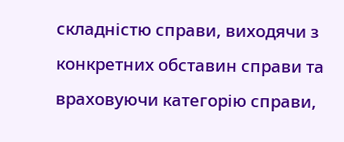складністю справи, виходячи з конкретних обставин справи та враховуючи категорію справи,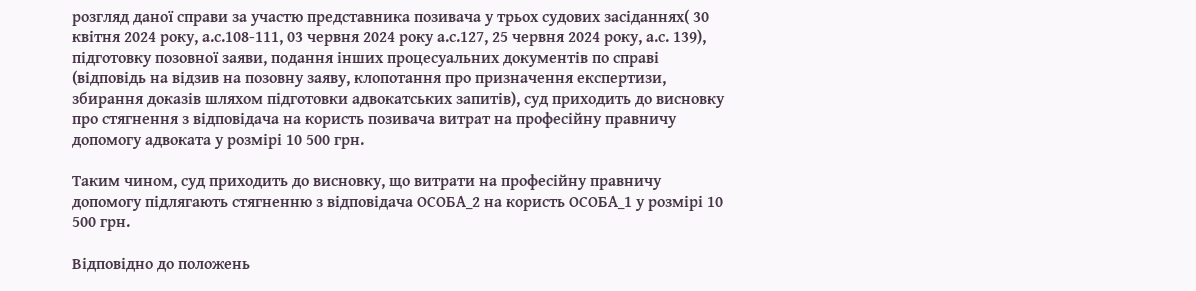розгляд даної справи за участю представника позивача у трьох судових засіданнях( 30 квітня 2024 року, а.с.108-111, 03 червня 2024 року а.с.127, 25 червня 2024 року, а.с. 139), підготовку позовної заяви, подання інших процесуальних документів по справі (відповідь на відзив на позовну заяву, клопотання про призначення експертизи, збирання доказів шляхом підготовки адвокатських запитів), суд приходить до висновку про стягнення з відповідача на користь позивача витрат на професійну правничу допомогу адвоката у розмірі 10 500 грн.

Таким чином, суд приходить до висновку, що витрати на професійну правничу допомогу підлягають стягненню з відповідача ОСОБА_2 на користь ОСОБА_1 у розмірі 10 500 грн.

Відповідно до положень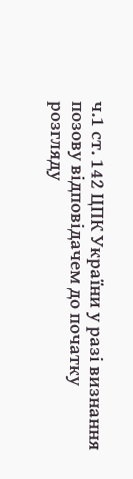ч.1 ст. 142 ЦПК України у разі визнання позову відповідачем до початку розгляду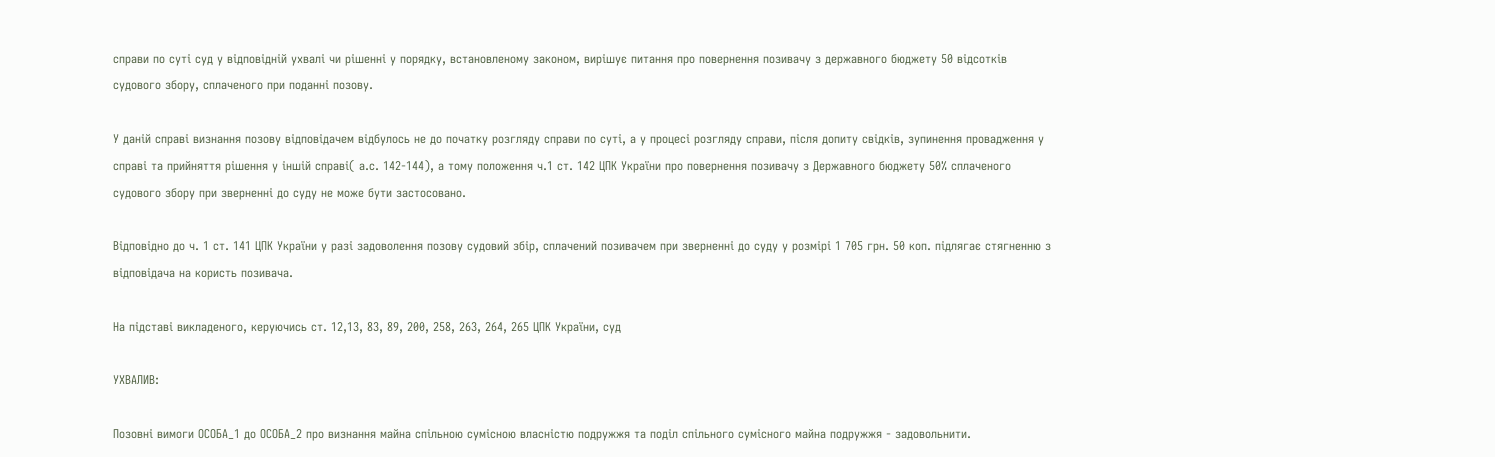справи по суті суд у відповідній ухвалі чи рішенні у порядку, встановленому законом, вирішує питання про повернення позивачу з державного бюджету 50 відсотків судового збору, сплаченого при поданні позову.

У даній справі визнання позову відповідачем відбулось не до початку розгляду справи по суті, а у процесі розгляду справи, після допиту свідків, зупинення провадження у справі та прийняття рішення у іншій справі( а.с. 142-144), а тому положення ч.1 ст. 142 ЦПК України про повернення позивачу з Державного бюджету 50% сплаченого судового збору при зверненні до суду не може бути застосовано.

Відповідно до ч. 1 ст. 141 ЦПК України у разі задоволення позову судовий збір, сплачений позивачем при зверненні до суду у розмірі 1 705 грн. 50 коп. підлягає стягненню з відповідача на користь позивача.

На підставі викладеного, керуючись ст. 12,13, 83, 89, 200, 258, 263, 264, 265 ЦПК України, суд

УХВАЛИВ:

Позовні вимоги ОСОБА_1 до ОСОБА_2 про визнання майна спільною сумісною власністю подружжя та поділ спільного сумісного майна подружжя - задовольнити.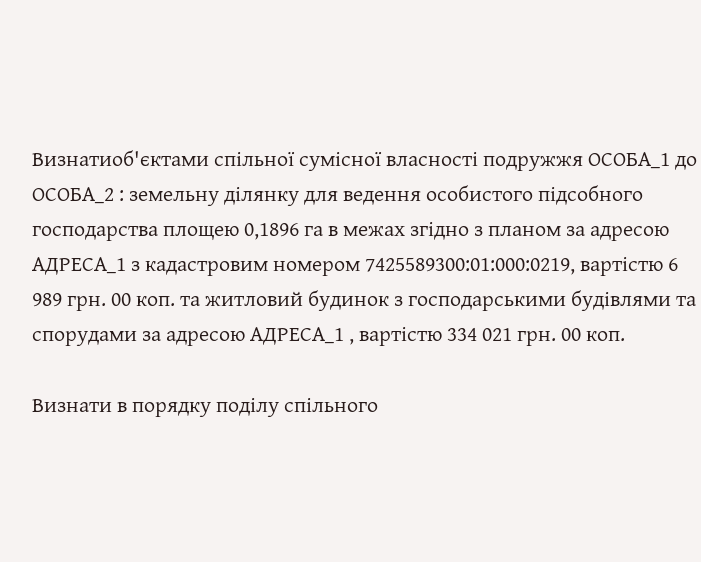Визнатиоб'єктами спільної сумісної власності подружжя ОСОБА_1 до ОСОБА_2 : земельну ділянку для ведення особистого підсобного господарства площею 0,1896 га в межах згідно з планом за адресою АДРЕСА_1 з кадастровим номером 7425589300:01:000:0219, вартістю 6 989 грн. 00 коп. та житловий будинок з господарськими будівлями та спорудами за адресою АДРЕСА_1 , вартістю 334 021 грн. 00 коп.

Визнати в порядку поділу спільного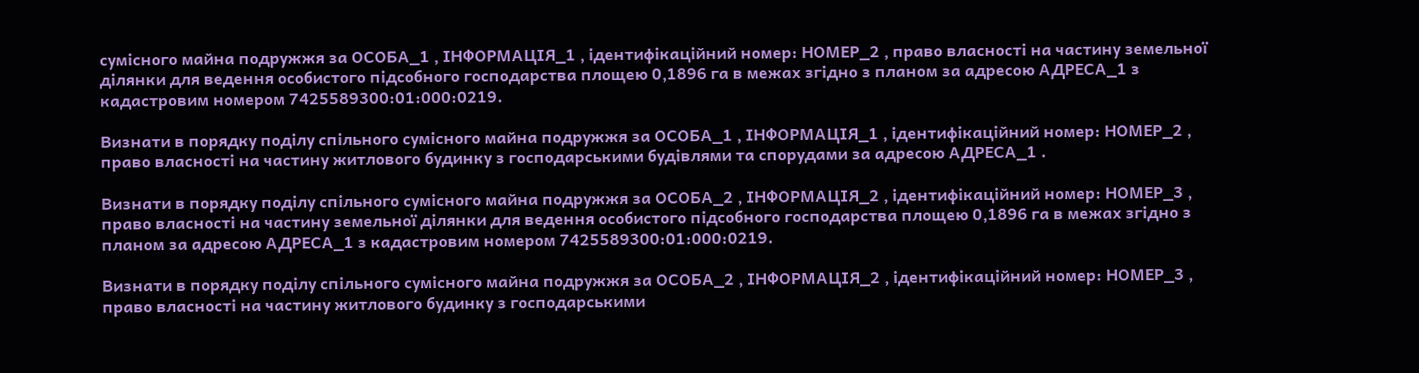сумісного майна подружжя за ОСОБА_1 , ІНФОРМАЦІЯ_1 , ідентифікаційний номер: НОМЕР_2 , право власності на частину земельної ділянки для ведення особистого підсобного господарства площею 0,1896 га в межах згідно з планом за адресою АДРЕСА_1 з кадастровим номером 7425589300:01:000:0219.

Визнати в порядку поділу спільного сумісного майна подружжя за ОСОБА_1 , ІНФОРМАЦІЯ_1 , ідентифікаційний номер: НОМЕР_2 , право власності на частину житлового будинку з господарськими будівлями та спорудами за адресою АДРЕСА_1 .

Визнати в порядку поділу спільного сумісного майна подружжя за ОСОБА_2 , ІНФОРМАЦІЯ_2 , ідентифікаційний номер: НОМЕР_3 , право власності на частину земельної ділянки для ведення особистого підсобного господарства площею 0,1896 га в межах згідно з планом за адресою АДРЕСА_1 з кадастровим номером 7425589300:01:000:0219.

Визнати в порядку поділу спільного сумісного майна подружжя за ОСОБА_2 , ІНФОРМАЦІЯ_2 , ідентифікаційний номер: НОМЕР_3 , право власності на частину житлового будинку з господарськими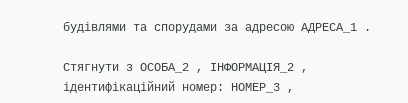будівлями та спорудами за адресою АДРЕСА_1 .

Стягнути з ОСОБА_2 , ІНФОРМАЦІЯ_2 , ідентифікаційний номер: НОМЕР_3 ,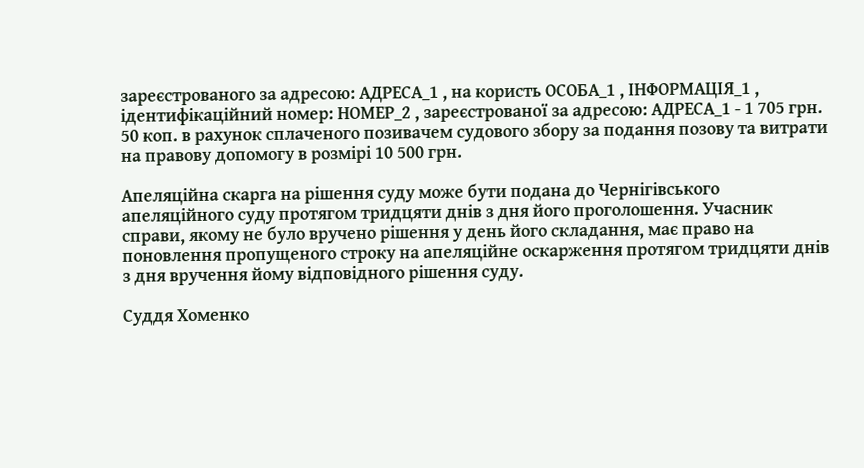зареєстрованого за адресою: АДРЕСА_1 , на користь ОСОБА_1 , ІНФОРМАЦІЯ_1 , ідентифікаційний номер: НОМЕР_2 , зареєстрованої за адресою: АДРЕСА_1 - 1 705 грн. 50 коп. в рахунок сплаченого позивачем судового збору за подання позову та витрати на правову допомогу в розмірі 10 500 грн.

Апеляційна скарга на рішення суду може бути подана до Чернігівського апеляційного суду протягом тридцяти днів з дня його проголошення. Учасник справи, якому не було вручено рішення у день його складання, має право на поновлення пропущеного строку на апеляційне оскарження протягом тридцяти днів з дня вручення йому відповідного рішення суду.

Суддя Хоменко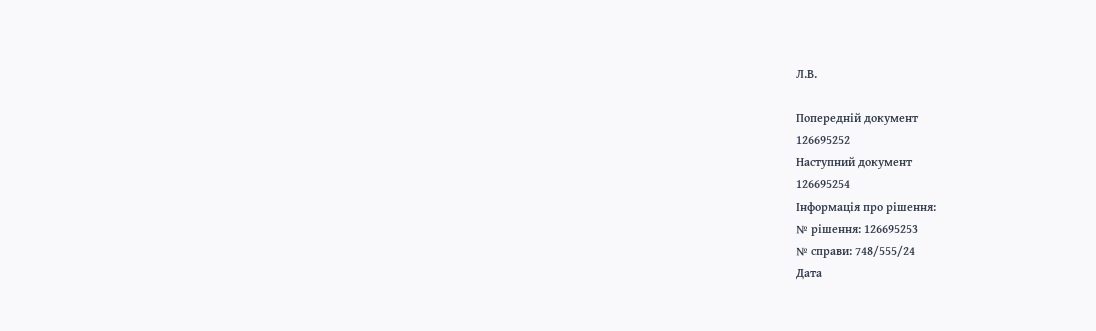Л.В.

Попередній документ
126695252
Наступний документ
126695254
Інформація про рішення:
№ рішення: 126695253
№ справи: 748/555/24
Дата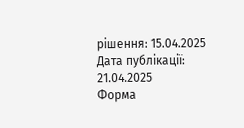рішення: 15.04.2025
Дата публікації: 21.04.2025
Форма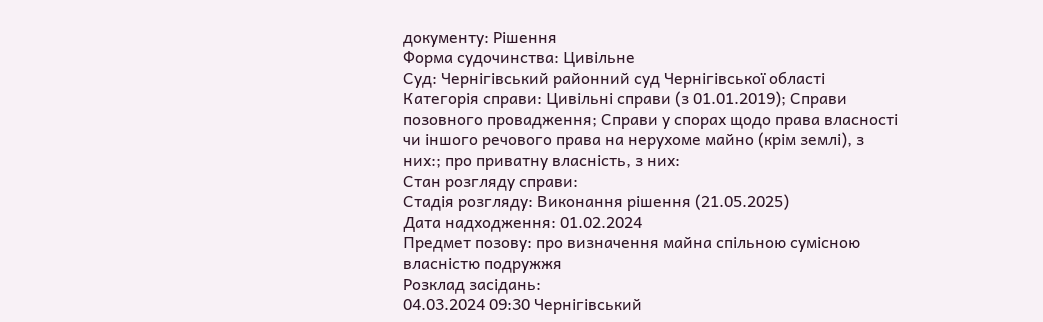документу: Рішення
Форма судочинства: Цивільне
Суд: Чернігівський районний суд Чернігівської області
Категорія справи: Цивільні справи (з 01.01.2019); Справи позовного провадження; Справи у спорах щодо права власності чи іншого речового права на нерухоме майно (крім землі), з них:; про приватну власність, з них:
Стан розгляду справи:
Стадія розгляду: Виконання рішення (21.05.2025)
Дата надходження: 01.02.2024
Предмет позову: про визначення майна спільною сумісною власністю подружжя
Розклад засідань:
04.03.2024 09:30 Чернігівський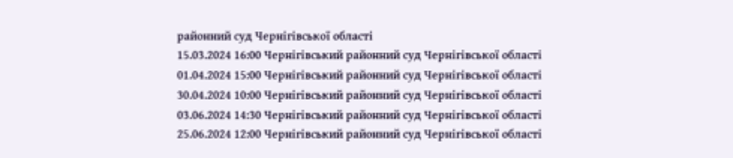районний суд Чернігівської області
15.03.2024 16:00 Чернігівський районний суд Чернігівської області
01.04.2024 15:00 Чернігівський районний суд Чернігівської області
30.04.2024 10:00 Чернігівський районний суд Чернігівської області
03.06.2024 14:30 Чернігівський районний суд Чернігівської області
25.06.2024 12:00 Чернігівський районний суд Чернігівської області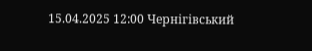15.04.2025 12:00 Чернігівський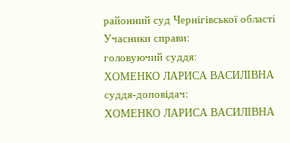районний суд Чернігівської області
Учасники справи:
головуючий суддя:
ХОМЕНКО ЛАРИСА ВАСИЛІВНА
суддя-доповідач:
ХОМЕНКО ЛАРИСА ВАСИЛІВНА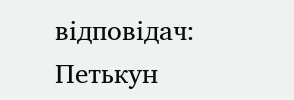відповідач:
Петькун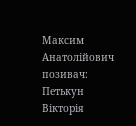Максим Анатолійович
позивач:
Петькун Вікторія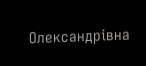Олександрівна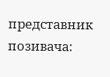представник позивача: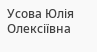Усова Юлія Олексіївна